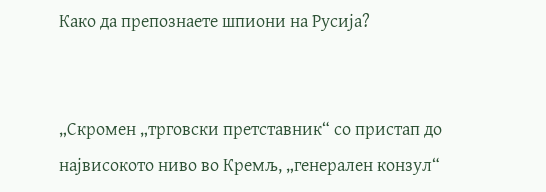Како да препознаете шпиони на Русија?


„Скромен „трговски претставник“ со пристап до највисокото ниво во Кремљ, „генерален конзул“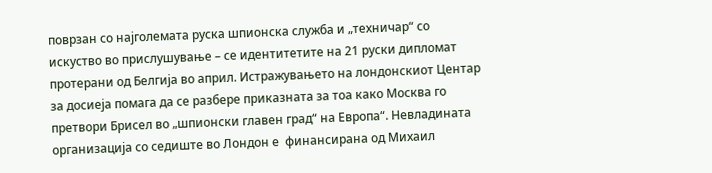поврзан со најголемата руска шпионска служба и „техничар“ со искуство во прислушување – сe идентитетите на 21 руски дипломат протерани од Белгија во април. Истражувањето на лондонскиот Центар за досиеја помага да се разбере приказната за тоа како Москва го претвори Брисел во „шпионски главен град“ на Европа“. Невладината организација со седиште во Лондон е  финансирана од Михаил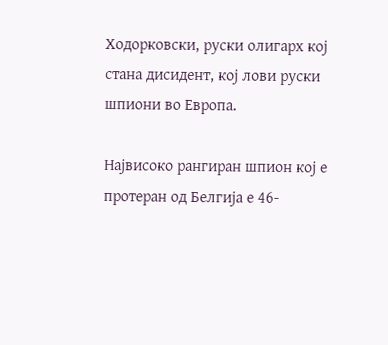Ходорковски, руски олигарх кој стана дисидент, кој лови руски шпиони во Европа.

Највисоко рангиран шпион кој е протеран од Белгија е 46-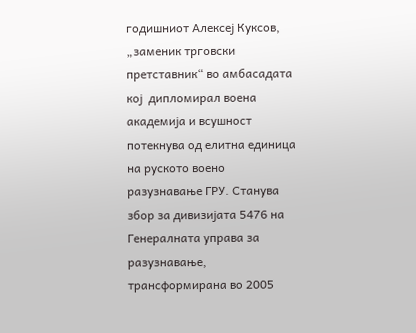годишниот Алексеј Куксов, „заменик трговски претставник“ во амбасадата кој  дипломирал воена академија и всушност потекнува од елитна единица на руското воено разузнавање ГРУ. Станува збор за дивизијата 5476 на Генералната управа за разузнавање, трансформирана во 2005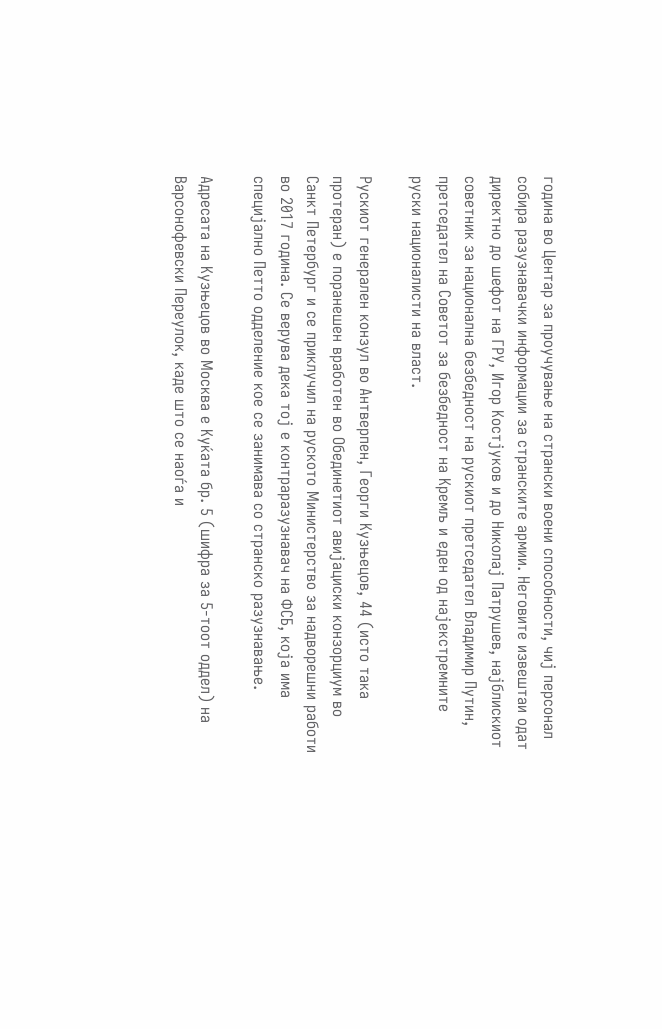година во Центар за проучување на странски воени способности, чиј персонал собира разузнавачки информации за странските армии. Неговите извештаи одат директно до шефот на ГРУ, Игор Костјуков и до Николај Патрушев, најблискиот советник за национална безбедност на рускиот претседател Владимир Путин, претседател на Советот за безбедност на Кремљ и еден од најекстремните руски националисти на власт.

Рускиот генерален конзул во Антверпен, Георги Кузњецов, 44 (исто така протеран) е поранешен вработен во Обединетиот авијациски конзорциум во Санкт Петербург и се приклучил на руското Министерство за надворешни работи во 2017 година. Се верува дека тој е контраразузнавач на ФСБ, која има специјално Петто одделение кое се занимава со странско разузнавање.

Адресата на Кузњецов во Москва е Куќата бр. 5 (шифра за 5-тоот оддел) на Варсонофевски Переулок, каде што се наоѓа и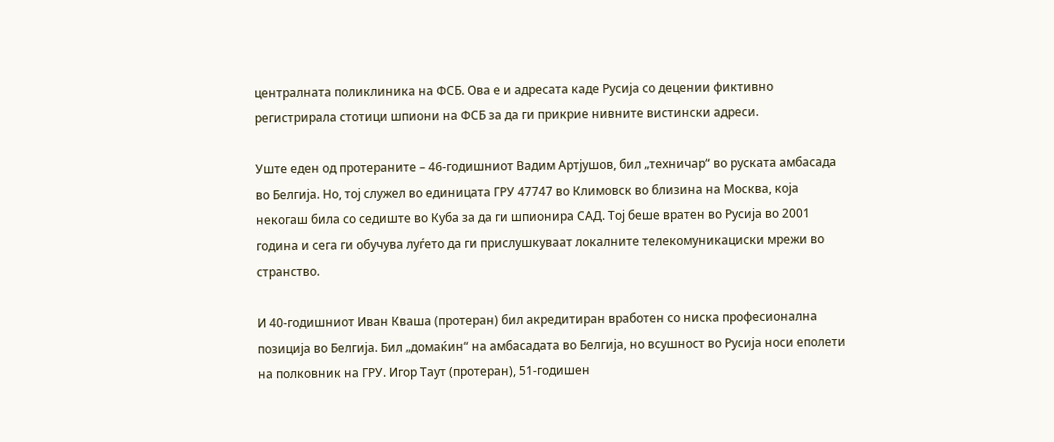централната поликлиника на ФСБ. Ова е и адресата каде Русија со децении фиктивно регистрирала стотици шпиони на ФСБ за да ги прикрие нивните вистински адреси.

Уште еден од протераните – 46-годишниот Вадим Артјушов, бил „техничар“ во руската амбасада во Белгија. Но, тој служел во единицата ГРУ 47747 во Климовск во близина на Москва, која некогаш била со седиште во Куба за да ги шпионира САД. Тој беше вратен во Русија во 2001 година и сега ги обучува луѓето да ги прислушкуваат локалните телекомуникациски мрежи во странство.

И 40-годишниот Иван Кваша (протеран) бил акредитиран вработен со ниска професионална позиција во Белгија. Бил „домаќин“ на амбасадата во Белгија, но всушност во Русија носи еполети на полковник на ГРУ. Игор Таут (протеран), 51-годишен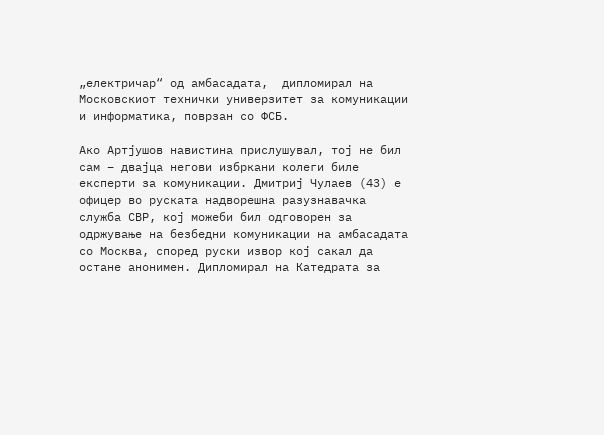„електричар“ од амбасадата,  дипломирал на Московскиот технички универзитет за комуникации и информатика, поврзан со ФСБ.

Ако Артјушов навистина прислушувал, тој не бил сам – двајца негови избркани колеги биле експерти за комуникации. Дмитриј Чулаев (43) е офицер во руската надворешна разузнавачка служба СВР, кој можеби бил одговорен за одржување на безбедни комуникации на амбасадата со Москва, според руски извор кој сакал да остане анонимен. Дипломирал на Катедрата за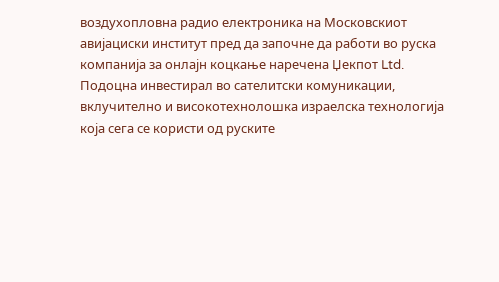воздухопловна радио електроника на Московскиот авијациски институт пред да започне да работи во руска компанија за онлајн коцкање наречена Џекпот Ltd. Подоцна инвестирал во сателитски комуникации, вклучително и високотехнолошка израелска технологија која сега се користи од руските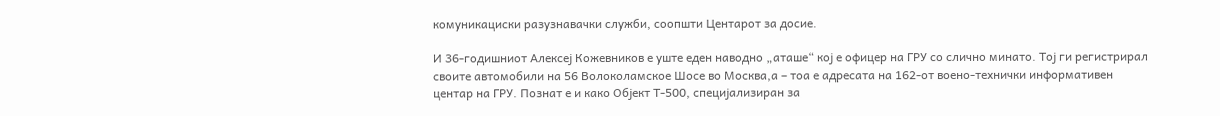комуникациски разузнавачки служби, соопшти Центарот за досие.

И 36-годишниот Алексеј Кожевников е уште еден наводно „аташе“ кој е офицер на ГРУ со слично минато. Тој ги регистрирал своите автомобили на 56 Волоколамское Шосе во Москва,а – тоа е адресата на 162-от воено-технички информативен центар на ГРУ. Познат е и како Објект Т-500, специјализиран за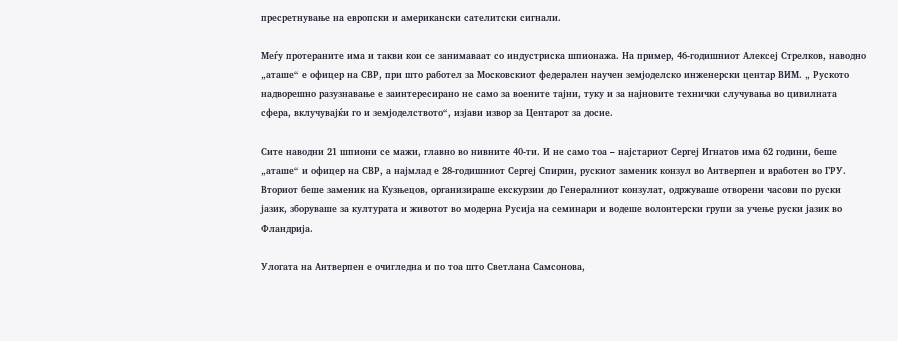пресретнување на европски и американски сателитски сигнали.

Меѓу протераните има и такви кои се занимаваат со индустриска шпионажа. На пример, 46-годишниот Алексеј Стрелков, наводно „аташе“ е офицер на СВР, при што работел за Московскиот федерален научен земјоделско инженерски центар ВИМ. „ Руското надворешно разузнавање е заинтересирано не само за воените тајни, туку и за најновите технички случувања во цивилната сфера, вклучувајќи го и земјоделството“, изјави извор за Центарот за досие.

Сите наводни 21 шпиони се мажи, главно во нивните 40-ти. И не само тоа – најстариот Сергеј Игнатов има 62 години, беше „аташе“ и офицер на СВР, а најмлад е 28-годишниот Сергеј Спирин, рускиот заменик конзул во Антверпен и вработен во ГРУ. Вториот беше заменик на Кузњецов, организираше екскурзии до Генералниот конзулат, одржуваше отворени часови по руски јазик, зборуваше за културата и животот во модерна Русија на семинари и водеше волонтерски групи за учење руски јазик во Фландрија.

Улогата на Антверпен е очигледна и по тоа што Светлана Самсонова,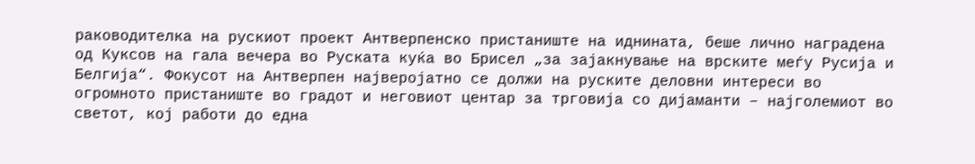раководителка на рускиот проект Антверпенско пристаниште на иднината, беше лично наградена од Куксов на гала вечера во Руската куќа во Брисел „за зајакнување на врските меѓу Русија и Белгија“. Фокусот на Антверпен најверојатно се должи на руските деловни интереси во огромното пристаниште во градот и неговиот центар за трговија со дијаманти – најголемиот во светот, кој работи до една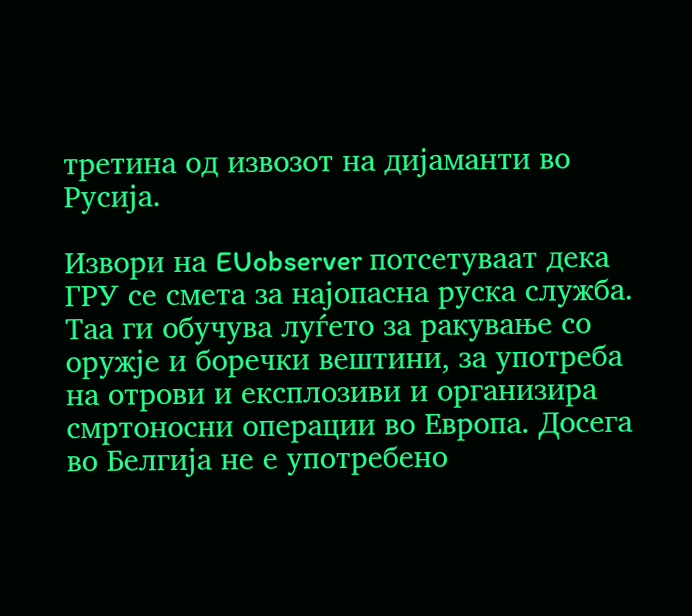третина од извозот на дијаманти во Русија.

Извори на EUobserver потсетуваат дека ГРУ се смета за најопасна руска служба. Таа ги обучува луѓето за ракување со оружје и боречки вештини, за употреба на отрови и експлозиви и организира смртоносни операции во Европа. Досега во Белгија не е употребено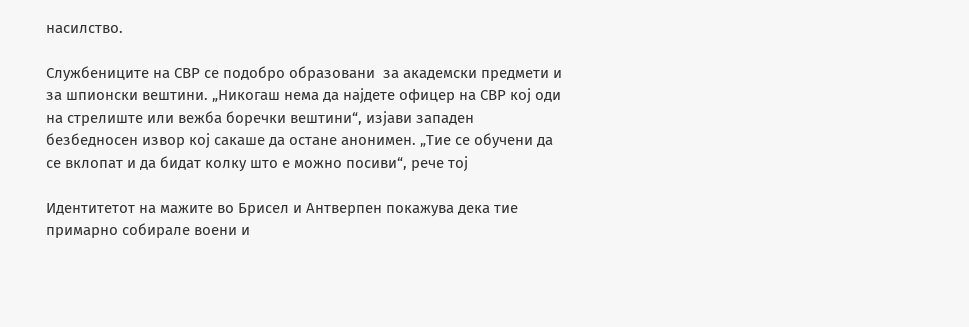насилство.

Службениците на СВР се подобро образовани  за академски предмети и за шпионски вештини. „Никогаш нема да најдете офицер на СВР кој оди на стрелиште или вежба боречки вештини“, изјави западен безбедносен извор кој сакаше да остане анонимен. „Тие се обучени да се вклопат и да бидат колку што е можно посиви“, рече тој

Идентитетот на мажите во Брисел и Антверпен покажува дека тие примарно собирале воени и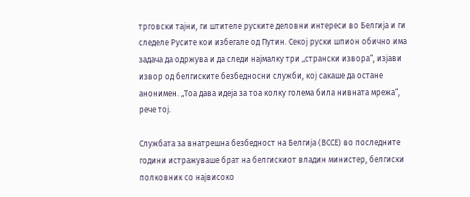трговски тајни, ги штителе руските деловни интереси во Белгија и ги следеле Русите кои избегале од Путин. Секој руски шпион обично има задача да одржува и да следи најмалку три „странски извора“, изјави извор од белгиските безбедносни служби, кој сакаше да остане анонимен. „Тоа дава идеја за тоа колку голема била нивната мрежа“, рече тој.

Службата за внатрешна безбедност на Белгија (ВССЕ) во последните години истражуваше брат на белгискиот владин министер, белгиски полковник со највисоко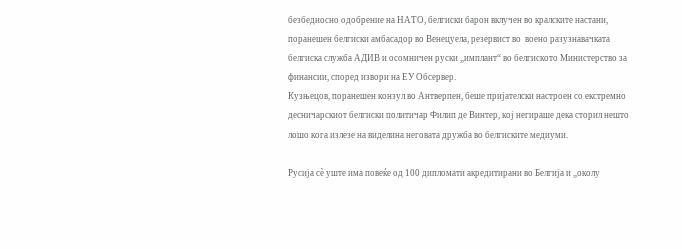безбедносно одобрение на НАТО, белгиски барон вклучен во кралските настани, поранешен белгиски амбасадор во Венецуела, резервист во  воено разузнавачката белгиска служба АДИВ и осомничен руски „имплант“ во белгиското Министерство за финансии, според извори на ЕУ Обсервер.
Кузњецов, поранешен конзул во Антверпен, беше пријателски настроен со екстремно десничарскиот белгиски политичар Филип де Винтер, кој негираше дека сторил нешто лошо кога излезе на виделина неговата дружба во белгиските медиуми.

Русија сè уште има повеќе од 100 дипломати акредитирани во Белгија и „околу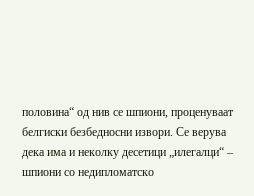половина“ од нив се шпиони, проценуваат белгиски безбедносни извори. Се верува дека има и неколку десетици „илегалци“ – шпиони со недипломатско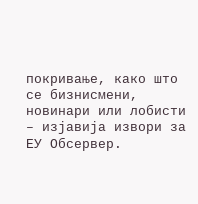покривање, како што се бизнисмени, новинари или лобисти – изјавија извори за ЕУ Обсервер.